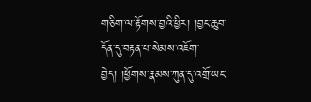གཅིག་ལ་རྟོགས་བྱའི་ཕྱིར། །བྱང་ཆུབ་དོན་དུ་བརྟན་པ་སེམས་འཇོག་བྱེད། །ཕྱོགས་རྣམས་ཀུན་དུ་འགྲོ་ཡང་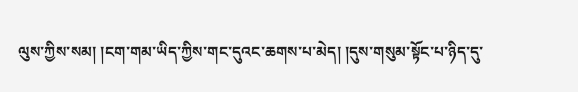ལུས་ཀྱིས་སམ། །ངག་གམ་ཡིད་ཀྱིས་གང་དུའང་ཆགས་པ་མེད། །དུས་གསུམ་སྟོང་པ་ཉིད་དུ་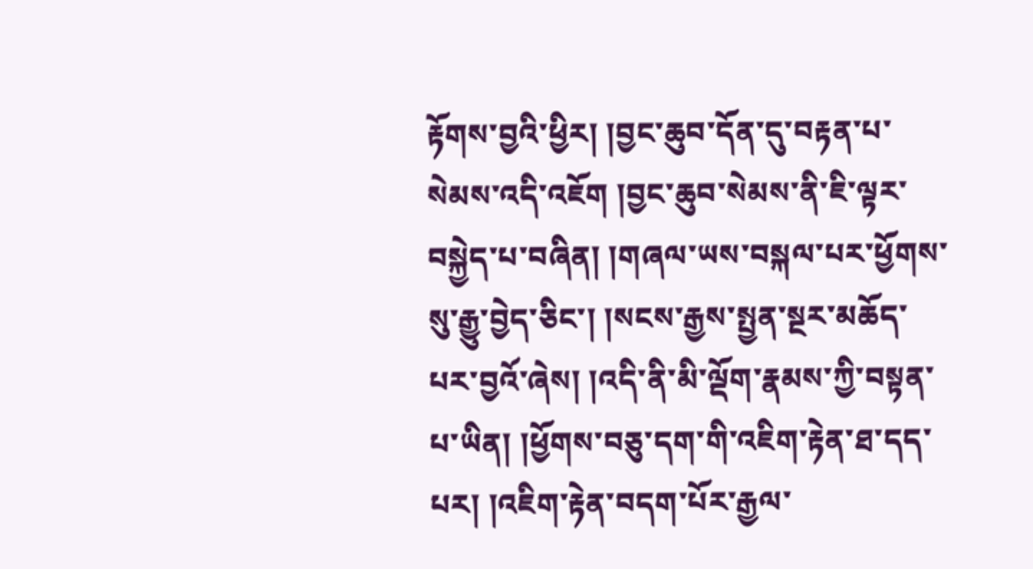རྟོགས་བྱའི་ཕྱིར། །བྱང་ཆུབ་དོན་དུ་བརྟན་པ་སེམས་འདི་འཇོག །བྱང་ཆུབ་སེམས་ནི་ཇི་ལྟར་བསྐྱེད་པ་བཞིན། །གཞལ་ཡས་བསྐལ་པར་ཕྱོགས་སུ་རྒྱུ་བྱེད་ཅིང་། །སངས་རྒྱས་སྤྱན་སྔར་མཆོད་པར་བྱའོ་ཞེས། །འདི་ནི་མི་ལྡོག་རྣམས་ཀྱི་བསྟན་པ་ཡིན། །ཕྱོགས་བཅུ་དག་གི་འཇིག་རྟེན་ཐ་དད་པར། །འཇིག་རྟེན་བདག་པོར་རྒྱལ་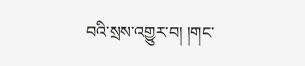བའི་སྲས་འགྱུར་བ། །གང་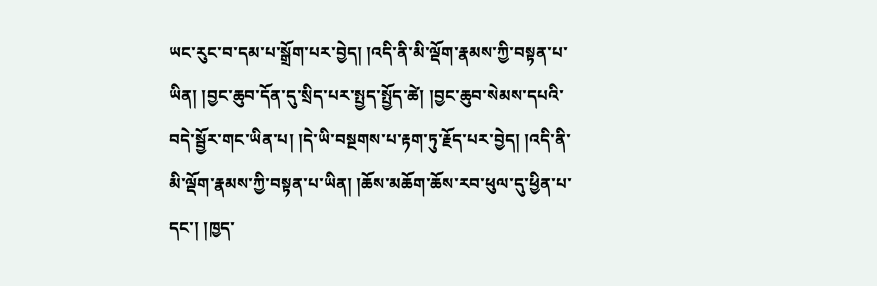ཡང་རུང་བ་དམ་པ་སྒྲོག་པར་བྱེད། །འདི་ནི་མི་ལྡོག་རྣམས་ཀྱི་བསྟན་པ་ཡིན། །བྱང་ཆུབ་དོན་དུ་སྲིད་པར་སྤྱད་སྤྱོད་ཚེ། །བྱང་ཆུབ་སེམས་དཔའི་བདེ་སྦྱོར་གང་ཡིན་པ། །དེ་ཡི་བསྔགས་པ་རྟག་ཏུ་རྗོད་པར་བྱེད། །འདི་ནི་མི་ལྡོག་རྣམས་ཀྱི་བསྟན་པ་ཡིན། །ཆོས་མཆོག་ཆོས་རབ་ཕུལ་དུ་ཕྱིན་པ་དང་། །ཁྱད་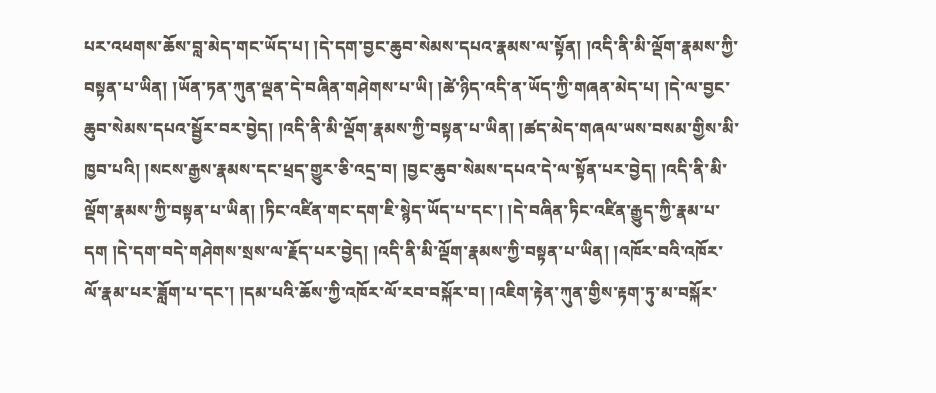པར་འཕགས་ཆོས་བླ་མེད་གང་ཡོད་པ། །དེ་དག་བྱང་ཆུབ་སེམས་དཔའ་རྣམས་ལ་སྟོན། །འདི་ནི་མི་ལྡོག་རྣམས་ཀྱི་བསྟན་པ་ཡིན། །ཡོན་ཏན་ཀུན་ལྡན་དེ་བཞིན་གཤེགས་པ་ཡི། །ཚེ་ཉིད་འདི་ན་ཡོད་ཀྱི་གཞན་མེད་པ། །དེ་ལ་བྱང་ཆུབ་སེམས་དཔའ་སྦྱོར་བར་བྱེད། །འདི་ནི་མི་ལྡོག་རྣམས་ཀྱི་བསྟན་པ་ཡིན། །ཚད་མེད་གཞལ་ཡས་བསམ་གྱིས་མི་ཁྱབ་པའི། །སངས་རྒྱས་རྣམས་དང་ཕྲད་གྱུར་ཅི་འདྲ་བ། །བྱང་ཆུབ་སེམས་དཔའ་དེ་ལ་སྟོན་པར་བྱེད། །འདི་ནི་མི་ལྡོག་རྣམས་ཀྱི་བསྟན་པ་ཡིན། །ཏིང་འཛིན་གང་དག་ཇི་སྙེད་ཡོད་པ་དང་། །དེ་བཞིན་ཏིང་འཛིན་རྒྱུད་ཀྱི་རྣམ་པ་དག །དེ་དག་བདེ་གཤེགས་སྲས་ལ་རྗོད་པར་བྱེད། །འདི་ནི་མི་ལྡོག་རྣམས་ཀྱི་བསྟན་པ་ཡིན། །འཁོར་བའི་འཁོར་ལོ་རྣམ་པར་ཟློག་པ་དང་། །དམ་པའི་ཆོས་ཀྱི་འཁོར་ལོ་རབ་བསྐོར་བ། །འཇིག་རྟེན་ཀུན་གྱིས་རྟག་ཏུ་མ་བསྐོར་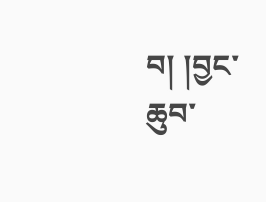བ། །བྱང་ཆུབ་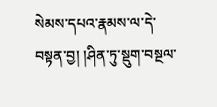སེམས་དཔའ་རྣམས་ལ་དེ་བསྟན་བྱ། །ཤིན་ཏུ་སྡུག་བསྔལ་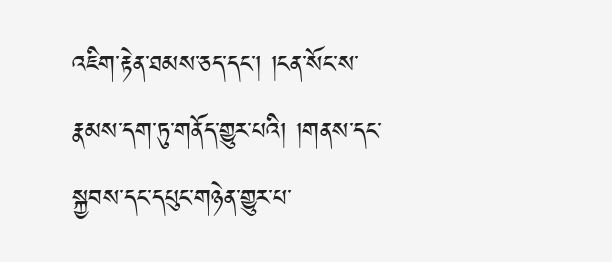འཇིག་རྟེན་ཐམས་ཅད་དང་། །ངན་སོང་ས་རྣམས་དག་ཏུ་གནོད་གྱུར་པའི། །གནས་དང་སྐྱབས་དང་དཔུང་གཉེན་གྱུར་པ་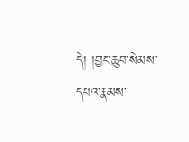དེ། །བྱང་ཆུབ་སེམས་དཔའ་རྣམས་